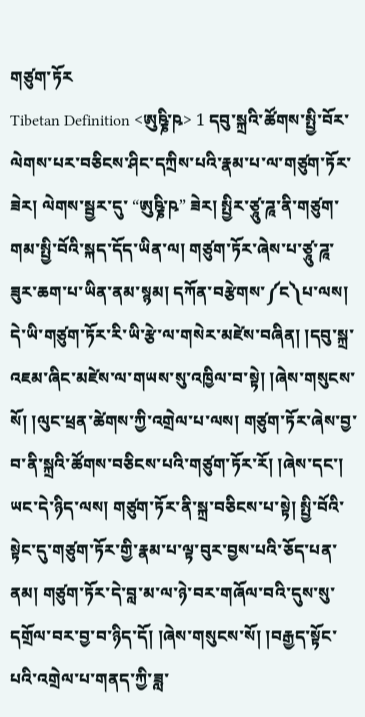གཙུག་ཏོར
Tibetan Definition <ཨུཥྞི་ཥ> 1 དབུ་སྐྲའི་ཚོགས་སྤྱི་བོར་ལེགས་པར་བཅིངས་ཤིང་དཀྲིས་པའི་རྣམ་པ་ལ་གཙུག་ཏོར་ཟེར། ལེགས་སྦྱར་དུ་ “ཨུཥྞི་ཥ” ཟེར། སྤྱིར་ཙཱུ་ཌཱ་ནི་གཙུག་གམ་སྤྱི་བོའི་སྐད་དོད་ཡིན་ལ། གཙུག་ཏོར་ཞེས་པ་ཙཱུ་ཌཱ་ཟུར་ཆག་པ་ཡིན་ནམ་སྙམ། དཀོན་བརྩེགས་༼ང༽པ་ལས། དེ་ཡི་གཙུག་ཏོར་རི་ཡི་རྩེ་ལ་གསེར་མཛེས་བཞིན། །དབུ་སྐྲ་འཇམ་ཞིང་མཛེས་ལ་གཡས་སུ་འཁྱིལ་བ་སྟེ། །ཞེས་གསུངས་སོ། །ལུང་ཕྲན་ཚེགས་ཀྱི་འགྲེལ་པ་ལས། གཙུག་ཏོར་ཞེས་བྱ་བ་ནི་སྐྲའི་ཚོགས་བཅིངས་པའི་གཙུག་ཏོར་རོ། །ཞེས་དང་། ཡང་དེ་ཉིད་ལས། གཙུག་ཏོར་ནི་སྐྲ་བཅིངས་པ་སྟེ། སྤྱི་བོའི་སྟེང་དུ་གཙུག་ཏོར་གྱི་རྣམ་པ་ལྟ་བུར་བྱས་པའི་ཅོད་པན་ནམ། གཙུག་ཏོར་དེ་བླ་མ་ལ་ཉེ་བར་གཞོལ་བའི་དུས་སུ་དགྲོལ་བར་བྱ་བ་ཉིད་དོ། །ཞེས་གསུངས་སོ། །བརྒྱད་སྟོང་པའི་འགྲེལ་པ་གནད་ཀྱི་ཟླ་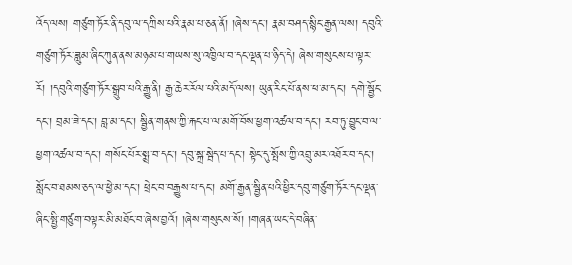འོད་ལས། གཙུག་ཏོར་ནི་དབུ་ལ་དཀྲིས་པའི་རྣམ་པ་ཅན་ནོ། །ཞེས་དང་། རྣམ་བཤད་སྙིང་རྒྱན་ལས། དབུའི་གཙུག་ཏོར་ཟླུམ་ཞིང་ཀུན་ནས་མཉམ་པ་གཡས་སུ་འཁྱིལ་བ་དང་ལྡན་པ་ཉིད་དེ། ཞེས་གསུངས་པ་ལྟར་རོ། །དབུའི་གཙུག་ཏོར་སྒྲུབ་པའི་རྒྱུ་ནི། རྒྱ་ཆེར་རོལ་པའི་མདོ་ལས། ཡུན་རིང་པོ་ནས་ཕ་མ་དང་། དགེ་སྦྱོང་དང་། བྲམ་ཟེ་དང་། བླ་མ་དང་། སྦྱིན་གནས་ཀྱི་རྐང་པ་ལ་མགོ་བོས་ཕྱག་འཚལ་བ་དང་། རབ་ཏུ་བྱུང་བ་ལ་ཕྱག་འཚལ་བ་དང་། གསོང་པོར་སྨྲ་བ་དང་། དབུ་སྐྲ་སྦེད་པ་དང་། སྟེང་དུ་སྤོས་ཀྱི་འབྲུ་མར་འཐོར་བ་དང་། སློང་བ་ཐམས་ཅད་ལ་ཕྱེ་མ་དང་། ཕྲེང་བ་བརྒྱུས་པ་དང་། མགོ་རྒྱན་སྦྱིན་པའི་ཕྱིར་དབུ་གཙུག་ཏོར་དང་ལྡན་ཞིང་སྤྱི་གཙུག་བལྟར་མི་མཐོང་བ་ཞེས་བྱའོ། །ཞེས་གསུངས་སོ། །གཞན་ཡང་དེ་བཞིན་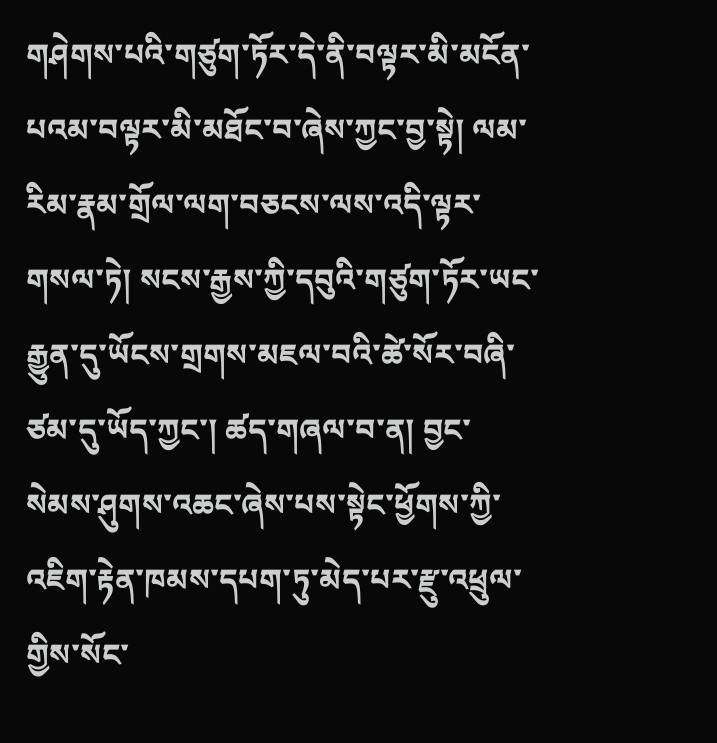གཤེགས་པའི་གཙུག་ཏོར་དེ་ནི་བལྟར་མི་མངོན་པའམ་བལྟར་མི་མཐོང་བ་ཞེས་ཀྱང་བྱ་སྟེ། ལམ་རིམ་རྣམ་གྲོལ་ལག་བཅངས་ལས་འདི་ལྟར་གསལ་ཏེ། སངས་རྒྱས་ཀྱི་དབུའི་གཙུག་ཏོར་ཡང་རྒྱུན་དུ་ཡོངས་གྲགས་མཇལ་བའི་ཚེ་སོར་བཞི་ཙམ་དུ་ཡོད་ཀྱང་། ཚད་གཞལ་བ་ན། བྱང་སེམས་ཤུགས་འཆང་ཞེས་པས་སྟེང་ཕྱོགས་ཀྱི་འཇིག་རྟེན་ཁམས་དཔག་ཏུ་མེད་པར་རྫུ་འཕྲུལ་གྱིས་སོང་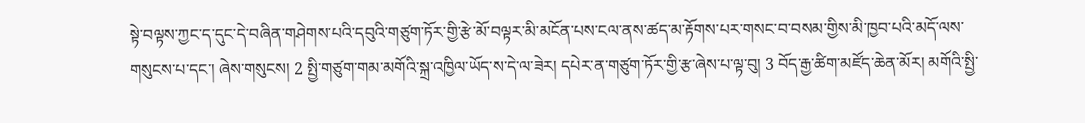སྟེ་བལྟས་ཀྱང་ད་དུང་དེ་བཞིན་གཤེགས་པའི་དབུའི་གཙུག་ཏོར་གྱི་རྩེ་མོ་བལྟར་མི་མངོན་པས་ངལ་ནས་ཚད་མ་རྟོགས་པར་གསང་བ་བསམ་གྱིས་མི་ཁྱབ་པའི་མདོ་ལས་གསུངས་པ་དང་། ཞེས་གསུངས། 2 སྤྱི་གཙུག་གམ་མགོའི་སྐྲ་འཁྱིལ་ཡོད་ས་དེ་ལ་ཟེར། དཔེར་ན་གཙུག་ཏོར་གྱི་རྩ་ཞེས་པ་ལྟ་བུ། 3 བོད་རྒྱ་ཚིག་མཛོད་ཆེན་མོར། མགོའི་སྤྱི་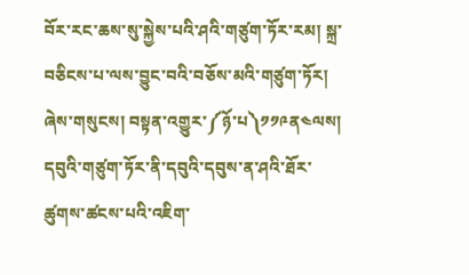བོར་རང་ཆས་སུ་སྐྱེས་པའི་ཤའི་གཙུག་ཏོར་རམ། སྐྲ་བཅིངས་པ་ལས་བྱུང་བའི་བཅོས་མའི་གཙུག་ཏོར། ཞེས་གསུངས། བསྟན་འགྱུར་༼ཉོ་པ༽༡༡༩ན༤ལས། དབུའི་གཙུག་ཏོར་ནི་དབུའི་དབུས་ན་ཤའི་ཐོར་ཚུགས་ཚངས་པའི་འཇིག་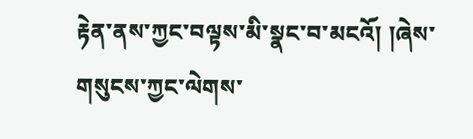རྟེན་ནས་ཀྱང་བལྟས་མི་སྣང་བ་མངའོ། །ཞེས་གསུངས་ཀྱང་ལེགས་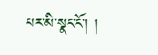པར་མི་སྣང་ངོ་། །